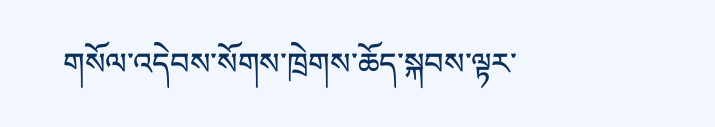གསོལ་འདེབས་སོགས་ཁྲེགས་ཆོད་སྐབས་ལྟར་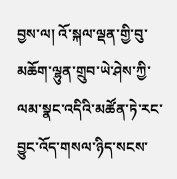བྱས་ལ། འོ་སྐལ་ལྡན་གྱི་བུ་མཆོག་ལྷུན་གྲུབ་ཡེ་ཤེས་ཀྱི་ལམ་སྣང་འདིའི་མཚོན་ཏེ་རང་བྱུང་འོད་གསལ་ཉིད་སངས་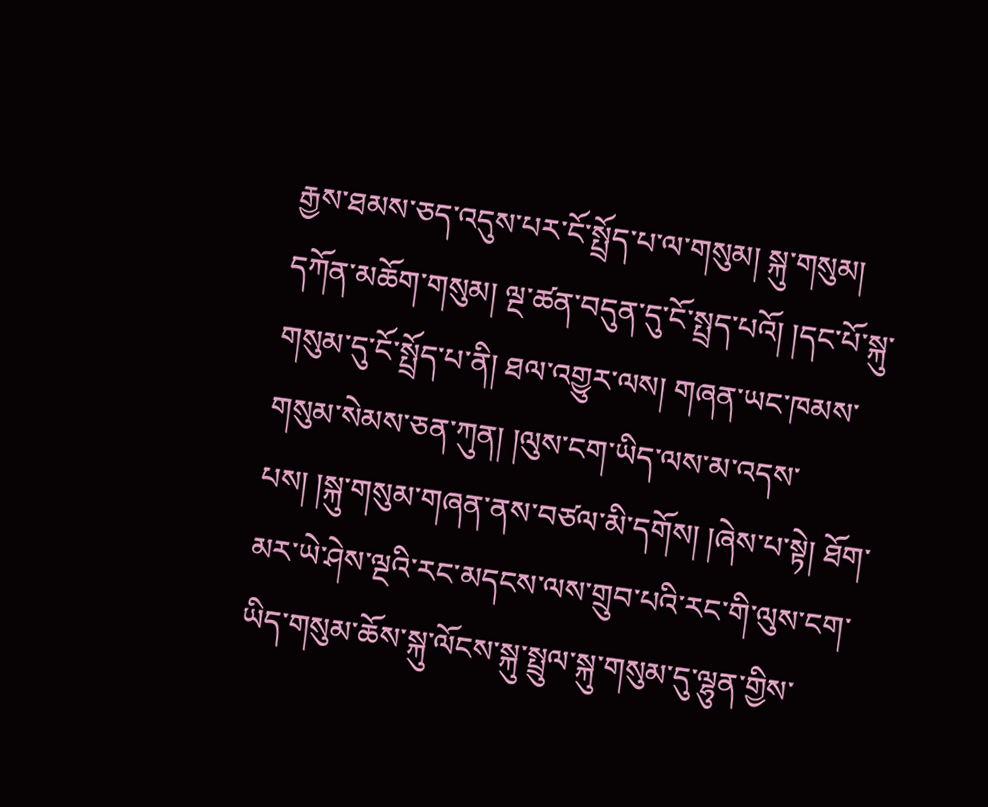རྒྱས་ཐམས་ཅད་འདུས་པར་ངོ་སྤྲོད་པ་ལ་གསུམ། སྐུ་གསུམ། དཀོན་མཆོག་གསུམ། ལྔ་ཚན་བདུན་དུ་ངོ་སྤྲད་པའོ། །དང་པོ་སྐུ་གསུམ་དུ་ངོ་སྤྲོད་པ་ནི། ཐལ་འགྱུར་ལས། གཞན་ཡང་ཁམས་གསུམ་སེམས་ཅན་ཀུན། །ལུས་ངག་ཡིད་ལས་མ་འདས་པས། །སྐུ་གསུམ་གཞན་ནས་བཙལ་མི་དགོས། །ཞེས་པ་སྟེ། ཐོག་མར་ཡེ་ཤེས་ལྔའི་རང་མདངས་ལས་གྲུབ་པའི་རང་གི་ལུས་ངག་ཡིད་གསུམ་ཆོས་སྐུ་ལོངས་སྐུ་སྤྲུལ་སྐུ་གསུམ་དུ་ལྷུན་གྱིས་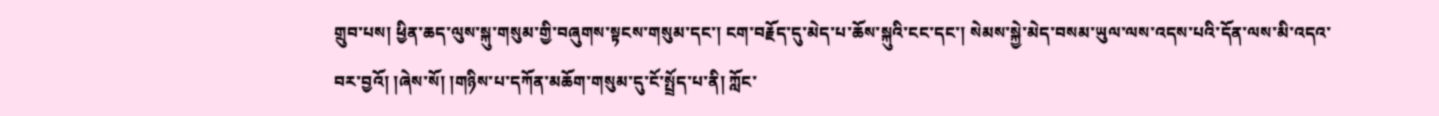གྲུབ་པས། ཕྱིན་ཆད་ལུས་སྐུ་གསུམ་གྱི་བཞུགས་སྟངས་གསུམ་དང་། ངག་བརྗོད་དུ་མེད་པ་ཆོས་སྐུའི་ངང་དང་། སེམས་སྐྱེ་མེད་བསམ་ཡུལ་ལས་འདས་པའི་དོན་ལས་མི་འདའ་བར་བྱའོ། །ཞེས་སོ། །གཉིས་པ་དཀོན་མཆོག་གསུམ་དུ་ངོ་སྤྲོད་པ་ནི། ཀློང་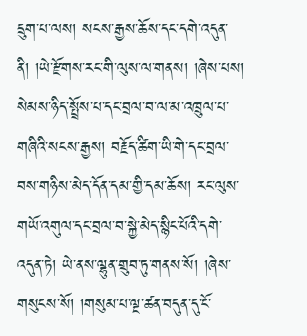དྲུག་པ་ལས། སངས་རྒྱས་ཆོས་དང་དགེ་འདུན་ནི། །ཡེ་རྫོགས་རང་གི་ལུས་ལ་གནས། །ཞེས་པས། སེམས་ཉིད་སྤྲོས་པ་དང་བྲལ་བ་ལ་མ་འཁྲུལ་པ་གཞིའི་སངས་རྒྱས། བརྗོད་ཚིག་ཡི་གེ་དང་བྲལ་བས་གཉིས་མེད་དོན་དམ་གྱི་དམ་ཆོས། རང་ལུས་གཡོ་འགུལ་དང་བྲལ་བ་སྐྱེ་མེད་སྙིང་པོའི་དགེ་འདུན་ཏེ། ཡེ་ནས་ལྷུན་གྲུབ་ཏུ་གནས་སོ། །ཞེས་གསུངས་སོ། །གསུམ་པ་ལྔ་ཚན་བདུན་དུ་ངོ་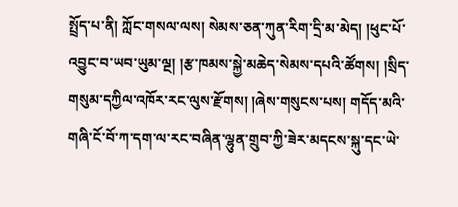སྤྲོད་པ་ནི། ཀློང་གསལ་ལས། སེམས་ཅན་ཀུན་རིག་དྲི་མ་མེད། །ཕུང་པོ་འབྱུང་བ་ཡབ་ཡུམ་ལྔ། །རྩ་ཁམས་སྐྱེ་མཆེད་སེམས་དཔའི་ཚོགས། །སྲིད་གསུམ་དཀྱིལ་འཁོར་རང་ལུས་རྫོགས། །ཞེས་གསུངས་པས། གདོད་མའི་གཞི་ངོ་བོ་ཀ་དག་ལ་རང་བཞིན་ལྷུན་གྲུབ་ཀྱི་ཟེར་མདངས་སྐུ་དང་ཡེ་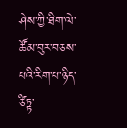ཤེས་ཀྱི་ཐིག་ལེ་ཚོམ་བུར་བཅས་པའི་རིག་པ་ཉིད་ཙིཏྟ་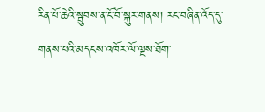རིན་པོ་ཆེའི་སྦུབས་ན་ངོ་བོ་སྐུར་གནས། རང་བཞིན་འོད་དུ་གནས་པའི་མདངས་འཁོར་ལོ་ལྔས་ཐོག་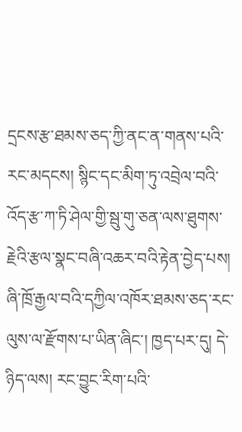དྲངས་རྩ་ཐམས་ཅད་ཀྱི་ནང་ན་གནས་པའི་རང་མདངས། སྙིང་དང་མིག་ཏུ་འབྲེལ་བའི་འོད་རྩ་ཀ་ཏི་ཤེལ་གྱི་སྦུ་གུ་ཅན་ལས་ཐུགས་རྗེའི་རྩལ་སྣང་བཞི་འཆར་བའི་རྟེན་བྱེད་པས། ཞི་ཁྲོ་རྒྱལ་བའི་དཀྱིལ་འཁོར་ཐམས་ཅད་རང་ལུས་ལ་རྫོགས་པ་ཡིན་ཞིང་། ཁྱད་པར་དུ། དེ་ཉིད་ལས། རང་བྱུང་རིག་པའི་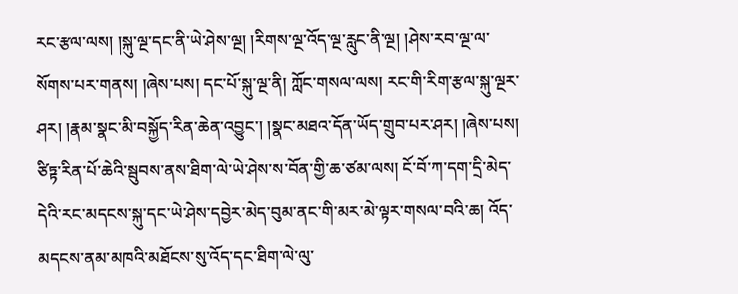རང་རྩལ་ལས། །སྐུ་ལྔ་དང་ནི་ཡེ་ཤེས་ལྔ། །རིགས་ལྔ་འོད་ལྔ་རླུང་ནི་ལྔ། །ཤེས་རབ་ལྔ་ལ་སོགས་པར་གནས། །ཞེས་པས། དང་པོ་སྐུ་ལྔ་ནི། ཀློང་གསལ་ལས། རང་གི་རིག་རྩལ་སྐུ་ལྔར་ཤར། །རྣམ་སྣང་མི་བསྐྱོད་རིན་ཆེན་འབྱུང་། །སྣང་མཐའ་དོན་ཡོད་གྲུབ་པར་ཤར། །ཞེས་པས། ཙིཏྟ་རིན་པོ་ཆེའི་སྦུབས་ནས་ཐིག་ལེ་ཡེ་ཤེས་ས་བོན་གྱི་ཆ་ཙམ་ལས། ངོ་བོ་ཀ་དག་དྲི་མེད་དེའི་རང་མདངས་སྐུ་དང་ཡེ་ཤེས་དབྱེར་མེད་བུམ་ནང་གི་མར་མེ་ལྟར་གསལ་བའི་ཆ། འོད་མདངས་ནམ་མཁའི་མཐོངས་སུ་འོད་དང་ཐིག་ལེ་ལུ་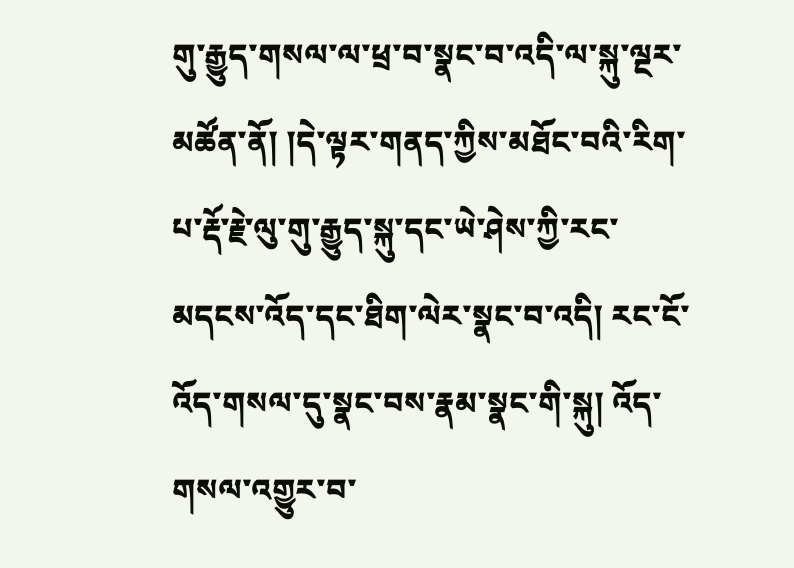གུ་རྒྱུད་གསལ་ལ་ཕྲ་བ་སྣང་བ་འདི་ལ་སྐུ་ལྔར་མཚོན་ནོ། །དེ་ལྟར་གནད་ཀྱིས་མཐོང་བའི་རིག་པ་རྡོ་རྗེ་ལུ་གུ་རྒྱུད་སྐུ་དང་ཡེ་ཤེས་ཀྱི་རང་མདངས་འོད་དང་ཐིག་ལེར་སྣང་བ་འདི། རང་ངོ་འོད་གསལ་དུ་སྣང་བས་རྣམ་སྣང་གི་སྐུ། འོད་གསལ་འགྱུར་བ་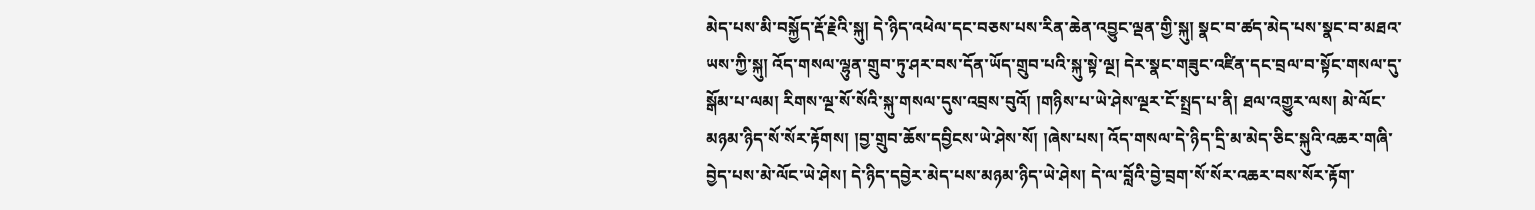མེད་པས་མི་བསྐྱོད་རྡོ་རྗེའི་སྐུ། དེ་ཉིད་འཕེལ་དང་བཅས་པས་རིན་ཆེན་འབྱུང་ལྡན་གྱི་སྐུ། སྣང་བ་ཚད་མེད་པས་སྣང་བ་མཐའ་ཡས་ཀྱི་སྐུ། འོད་གསལ་ལྷུན་གྲུབ་ཏུ་ཤར་བས་དོན་ཡོད་གྲུབ་པའི་སྐུ་སྟེ་ལྔ། དེར་སྣང་གཟུང་འཛིན་དང་བྲལ་བ་སྟོང་གསལ་དུ་སྒོམ་པ་ལམ། རིགས་ལྔ་སོ་སོའི་སྐུ་གསལ་དུས་འབྲས་བུའོ། །གཉིས་པ་ཡེ་ཤེས་ལྔར་ངོ་སྤྲད་པ་ནི། ཐལ་འགྱུར་ལས། མེ་ལོང་མཉམ་ཉིད་སོ་སོར་རྟོགས། །བྱ་གྲུབ་ཆོས་དབྱིངས་ཡེ་ཤེས་སོ། །ཞེས་པས། འོད་གསལ་དེ་ཉིད་དྲི་མ་མེད་ཅིང་སྐུའི་འཆར་གཞི་བྱེད་པས་མེ་ལོང་ཡེ་ཤེས། དེ་ཉིད་དབྱེར་མེད་པས་མཉམ་ཉིད་ཡེ་ཤེས། དེ་ལ་བློའི་བྱེ་བྲག་སོ་སོར་འཆར་བས་སོར་རྟོག་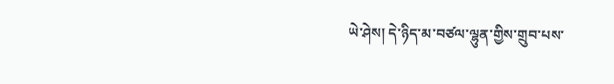ཡེ་ཤེས། དེ་ཉིད་མ་བཙལ་ལྷུན་གྱིས་གྲུབ་པས་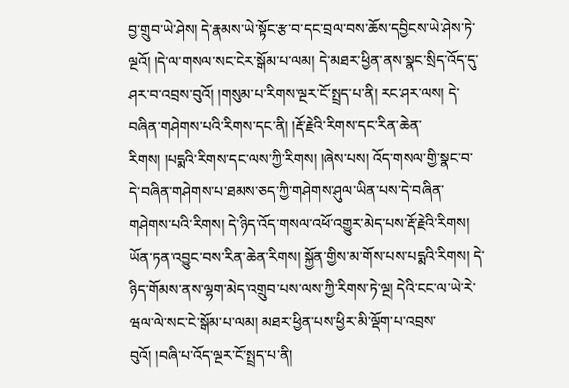བྱ་གྲུབ་ཡེ་ཤེས། དེ་རྣམས་ཡེ་སྟོང་རྩ་བ་དང་བྲལ་བས་ཆོས་དབྱིངས་ཡེ་ཤེས་ཏེ་ལྔའོ། །དེ་ལ་གསལ་སང་ངེར་སྒོམ་པ་ལམ། དེ་མཐར་ཕྱིན་ནས་སྣང་སྲིད་འོད་དུ་ཤར་བ་འབྲས་བུའོ། །གསུམ་པ་རིགས་ལྔར་ངོ་སྤྲད་པ་ནི། རང་ཤར་ལས། དེ་བཞིན་གཤེགས་པའི་རིགས་དང་ནི། །རྡོ་རྗེའི་རིགས་དང་རིན་ཆེན་རིགས། །པདྨའི་རིགས་དང་ལས་ཀྱི་རིགས། །ཞེས་པས། འོད་གསལ་གྱི་སྣང་བ་དེ་བཞིན་གཤེགས་པ་ཐམས་ཅད་ཀྱི་གཤེགས་ཤུལ་ཡིན་པས་དེ་བཞིན་གཤེགས་པའི་རིགས། དེ་ཉིད་འོད་གསལ་འཕོ་འགྱུར་མེད་པས་རྡོ་རྗེའི་རིགས། ཡོན་ཏན་འབྱུང་བས་རིན་ཆེན་རིགས། སྐྱོན་གྱིས་མ་གོས་པས་པདྨའི་རིགས། དེ་ཉིད་གོམས་ནས་ལྷག་མེད་འགྲུབ་པས་ལས་ཀྱི་རིགས་ཏེ་ལྔ། དེའི་ངང་ལ་ཡེ་རེ་ཝལ་ལེ་སང་ངེ་སྒོམ་པ་ལམ། མཐར་ཕྱིན་པས་ཕྱིར་མི་ལྡོག་པ་འབྲས་བུའོ། །བཞི་པ་འོད་ལྔར་ངོ་སྤྲད་པ་ནི།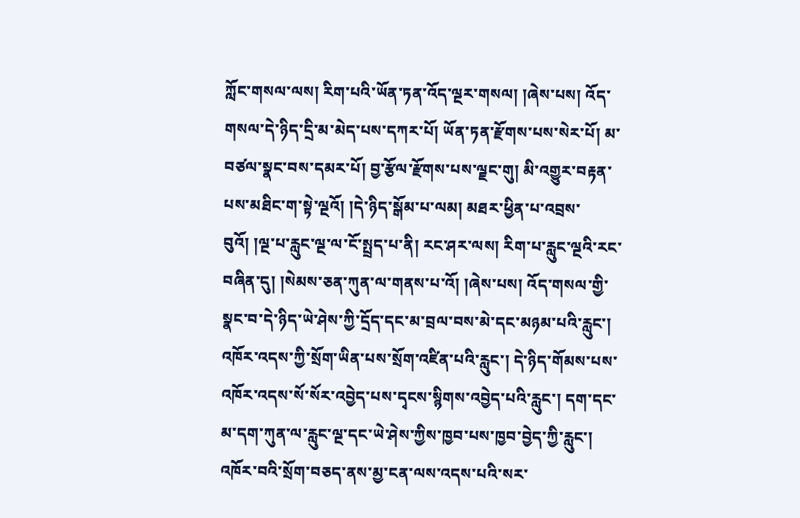ཀློང་གསལ་ལས། རིག་པའི་ཡོན་ཏན་འོད་ལྔར་གསལ། །ཞེས་པས། འོད་གསལ་དེ་ཉིད་དྲི་མ་མེད་པས་དཀར་པོ། ཡོན་ཏན་རྫོགས་པས་སེར་པོ། མ་བཙལ་སྣང་བས་དམར་པོ། བྱ་རྩོལ་རྫོགས་པས་ལྗང་གུ། མི་འགྱུར་བརྟན་པས་མཐིང་ག་སྟེ་ལྔའོ། །དེ་ཉིད་སྒོམ་པ་ལམ། མཐར་ཕྱིན་པ་འབྲས་བུའོ། །ལྔ་པ་རླུང་ལྔ་ལ་ངོ་སྤྲད་པ་ནི། རང་ཤར་ལས། རིག་པ་རླུང་ལྔའི་རང་བཞིན་དུ། །སེམས་ཅན་ཀུན་ལ་གནས་པ་འོ། །ཞེས་པས། འོད་གསལ་གྱི་སྣང་བ་དེ་ཉིད་ཡེ་ཤེས་ཀྱི་དྲོད་དང་མ་བྲལ་བས་མེ་དང་མཉམ་པའི་རླུང་། འཁོར་འདས་ཀྱི་སྲོག་ཡིན་པས་སྲོག་འཛིན་པའི་རླུང་། དེ་ཉིད་གོམས་པས་འཁོར་འདས་སོ་སོར་འབྱེད་པས་དྭངས་སྙིགས་འབྱེད་པའི་རླུང་། དག་དང་མ་དག་ཀུན་ལ་རླུང་ལྔ་དང་ཡེ་ཤེས་ཀྱིས་ཁྱབ་པས་ཁྱབ་བྱེད་ཀྱི་རླུང་། འཁོར་བའི་སྲོག་བཅད་ནས་མྱ་ངན་ལས་འདས་པའི་སར་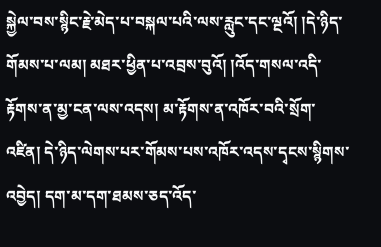སྐྱེལ་བས་སྙིང་རྗེ་མེད་པ་བསྐལ་པའི་ལས་རླུང་དང་ལྔའོ། །དེ་ཉིད་གོམས་པ་ལམ། མཐར་ཕྱིན་པ་འབྲས་བུའོ། །འོད་གསལ་འདི་རྟོགས་ན་མྱ་ངན་ལས་འདས། མ་རྟོགས་ན་འཁོར་བའི་སྲོག་འཛིན། དེ་ཉིད་ལེགས་པར་གོམས་པས་འཁོར་འདས་དྭངས་སྙིགས་འབྱེད། དག་མ་དག་ཐམས་ཅད་འོད་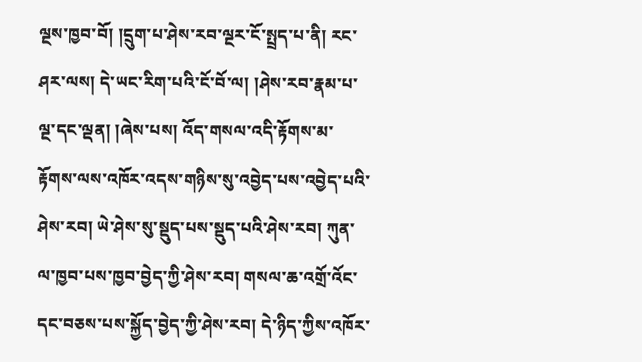ལྔས་ཁྱབ་བོ། །དྲུག་པ་ཤེས་རབ་ལྔར་ངོ་སྤྲད་པ་ནི། རང་ཤར་ལས། དེ་ཡང་རིག་པའི་ངོ་བོ་ལ། །ཤེས་རབ་རྣམ་པ་ལྔ་དང་ལྡན། །ཞེས་པས། འོད་གསལ་འདི་རྟོགས་མ་རྟོགས་ལས་འཁོར་འདས་གཉིས་སུ་འབྱེད་པས་འབྱེད་པའི་ཤེས་རབ། ཡེ་ཤེས་སུ་སྡུད་པས་སྡུད་པའི་ཤེས་རབ། ཀུན་ལ་ཁྱབ་པས་ཁྱབ་བྱེད་ཀྱི་ཤེས་རབ། གསལ་ཆ་འགྲོ་འོང་དང་བཅས་པས་སྐྱོད་བྱེད་ཀྱི་ཤེས་རབ། དེ་ཉིད་ཀྱིས་འཁོར་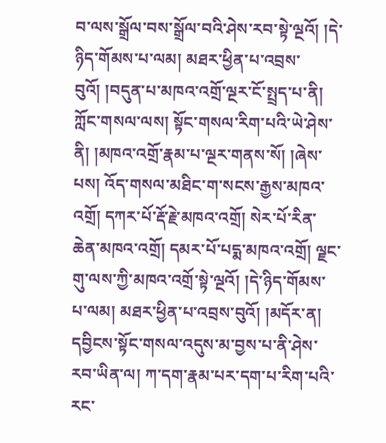བ་ལས་སྒྲོལ་བས་སྒྲོལ་བའི་ཤེས་རབ་སྟེ་ལྔའོ། །དེ་ཉིད་གོམས་པ་ལམ། མཐར་ཕྱིན་པ་འབྲས་བུའོ། །བདུན་པ་མཁའ་འགྲོ་ལྔར་ངོ་སྤྲད་པ་ནི། ཀློང་གསལ་ལས། སྟོང་གསལ་རིག་པའི་ཡེ་ཤེས་ནི། །མཁའ་འགྲོ་རྣམ་པ་ལྔར་གནས་སོ། །ཞེས་པས། འོད་གསལ་མཐིང་ག་སངས་རྒྱས་མཁའ་འགྲོ། དཀར་པོ་རྡོ་རྗེ་མཁའ་འགྲོ། སེར་པོ་རིན་ཆེན་མཁའ་འགྲོ། དམར་པོ་པདྨ་མཁའ་འགྲོ། ལྗང་གུ་ལས་ཀྱི་མཁའ་འགྲོ་སྟེ་ལྔའོ། །དེ་ཉིད་གོམས་པ་ལམ། མཐར་ཕྱིན་པ་འབྲས་བུའོ། །མདོར་ན། དབྱིངས་སྟོང་གསལ་འདུས་མ་བྱས་པ་ནི་ཤེས་རབ་ཡིན་ལ། ཀ་དག་རྣམ་པར་དག་པ་རིག་པའི་རང་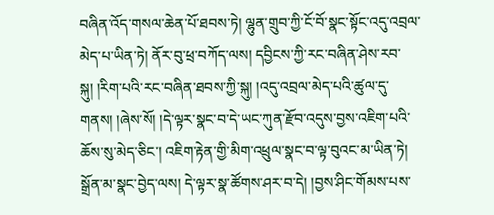བཞིན་འོད་གསལ་ཆེན་པོ་ཐབས་ཏེ། ལྷུན་གྲུབ་ཀྱི་ངོ་བོ་སྣང་སྟོང་འདུ་འབྲལ་མེད་པ་ཡིན་ཏེ། ནོར་བུ་ཕྲ་བཀོད་ལས། དབྱིངས་ཀྱི་རང་བཞིན་ཤེས་རབ་སྐུ། །རིག་པའི་རང་བཞིན་ཐབས་ཀྱི་སྐུ། །འདུ་འབྲལ་མེད་པའི་ཚུལ་དུ་གནས། །ཞེས་སོ། །དེ་ལྟར་སྣང་བ་དེ་ཡང་ཀུན་རྫོབ་འདུས་བྱས་འཇིག་པའི་ཆོས་སུ་མེད་ཅིང་། འཇིག་རྟེན་གྱི་མིག་འཕྲུལ་སྣང་བ་ལྟ་བུའང་མ་ཡིན་ཏེ། སྒྲོན་མ་སྣང་བྱེད་ལས། དེ་ལྟར་སྣ་ཚོགས་ཤར་བ་དེ། །བྱས་ཤིང་གོམས་པས་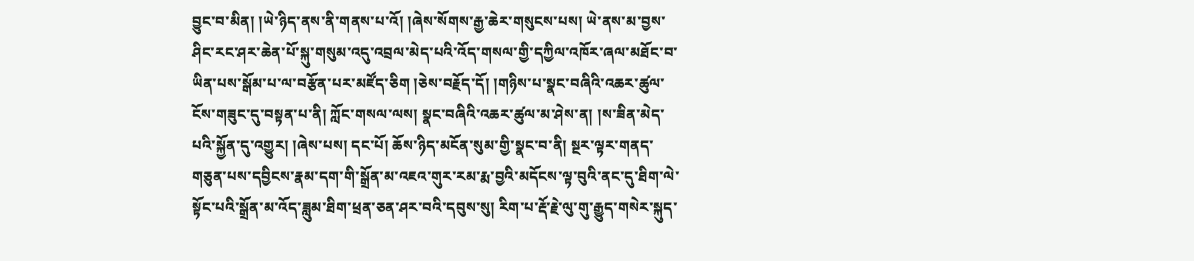བྱུང་བ་མིན། །ཡེ་ཉིད་ནས་ནི་གནས་པ་འོ། །ཞེས་སོགས་རྒྱ་ཆེར་གསུངས་པས། ཡེ་ནས་མ་བྱས་ཤིང་རང་ཤར་ཆེན་པོ་སྐུ་གསུམ་འདུ་འབྲལ་མེད་པའི་འོད་གསལ་གྱི་དཀྱིལ་འཁོར་ཞལ་མཐོང་བ་ཡིན་པས་སྒོམ་པ་ལ་བརྩོན་པར་མཛོད་ཅིག །ཅེས་བརྗོད་དོ། །གཉིས་པ་སྣང་བཞིའི་འཆར་ཚུལ་ངོས་གཟུང་དུ་བསྟན་པ་ནི། ཀློང་གསལ་ལས། སྣང་བཞིའི་འཆར་ཚུལ་མ་ཤེས་ན། །ས་ཟིན་མེད་པའི་སྐྱོན་དུ་འགྱུར། །ཞེས་པས། དང་པོ། ཆོས་ཉིད་མངོན་སུམ་གྱི་སྣང་བ་ནི། སྔར་ལྟར་གནད་གཅུན་པས་དབྱིངས་རྣམ་དག་གི་སྒྲོན་མ་འཇའ་གུར་རམ་རྨ་བྱའི་མདོངས་ལྟ་བུའི་ནང་དུ་ཐིག་ལེ་སྟོང་པའི་སྒྲོན་མ་འོད་ཟླུམ་ཐིག་ཕྲན་ཅན་ཤར་བའི་དབུས་སུ། རིག་པ་རྡོ་རྗེ་ལུ་གུ་རྒྱུད་གསེར་སྐུད་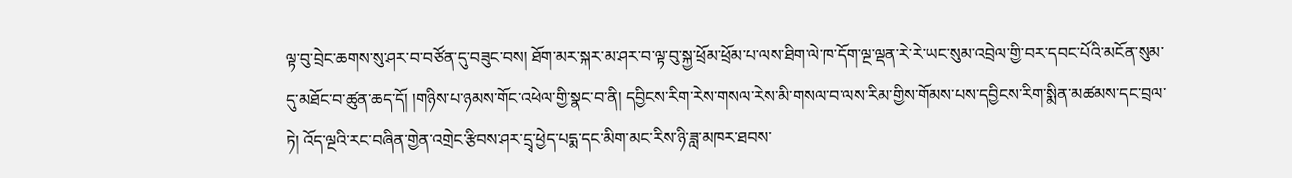ལྟ་བུ་བྲེང་ཆགས་སུ་ཤར་བ་བཙོན་དུ་བཟུང་བས། ཐོག་མར་སྐར་མ་ཤར་བ་ལྟ་བུ་སྐྱ་ཕྲོམ་ཕྲོམ་པ་ལས་ཐིག་ལེ་ཁ་དོག་ལྔ་ལྡན་རེ་རེ་ཡང་སུམ་འབྲེལ་གྱི་བར་དབང་པོའི་མངོན་སུམ་དུ་མཐོང་བ་ཚུན་ཆད་དོ། །གཉིས་པ་ཉམས་གོང་འཕེལ་གྱི་སྣང་བ་ནི། དབྱིངས་རིག་རེས་གསལ་རེས་མི་གསལ་བ་ལས་རིམ་གྱིས་གོམས་པས་དབྱིངས་རིག་སྨིན་མཚམས་དང་བྲལ་ཏེ། འོད་ལྔའི་རང་བཞིན་གྱེན་འགྲེང་རྩིབས་ཤར་དྲྭ་ཕྱེད་པདྨ་དང་མིག་མང་རིས་ཉི་ཟླ་མཁར་ཐབས་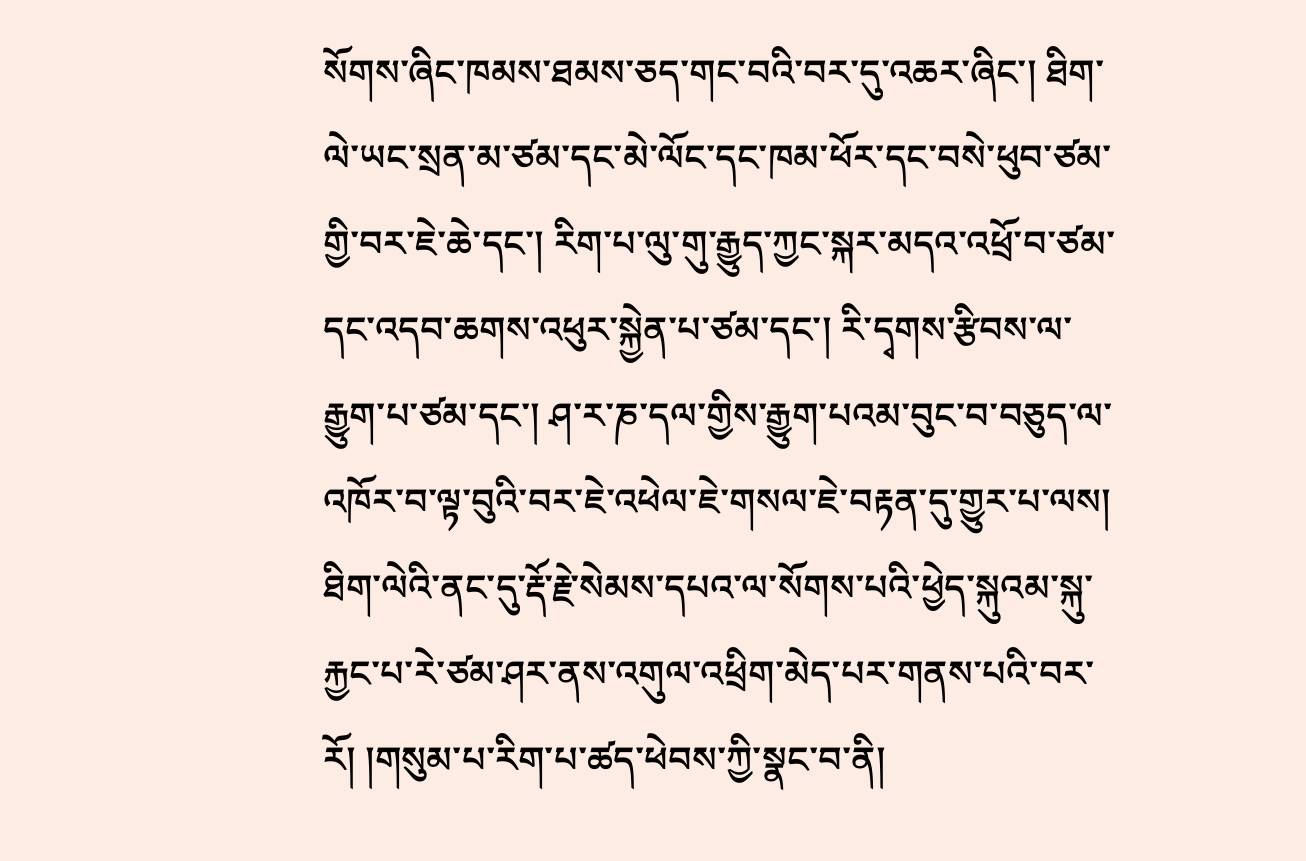སོགས་ཞིང་ཁམས་ཐམས་ཅད་གང་བའི་བར་དུ་འཆར་ཞིང་། ཐིག་ལེ་ཡང་སྲན་མ་ཙམ་དང་མེ་ལོང་དང་ཁམ་ཕོར་དང་བསེ་ཕུབ་ཙམ་གྱི་བར་ཇེ་ཆེ་དང་། རིག་པ་ལུ་གུ་རྒྱུད་ཀྱང་སྐར་མདའ་འཕྲོ་བ་ཙམ་དང་འདབ་ཆགས་འཕུར་སྐྱེན་པ་ཙམ་དང་། རི་དྭགས་རྩིབས་ལ་རྒྱུག་པ་ཙམ་དང་། ཤ་ར་ཎ་དལ་གྱིས་རྒྱུག་པའམ་བུང་བ་བཅུད་ལ་འཁོར་བ་ལྟ་བུའི་བར་ཇེ་འཕེལ་ཇེ་གསལ་ཇེ་བརྟན་དུ་གྱུར་པ་ལས། ཐིག་ལེའི་ནང་དུ་རྡོ་རྗེ་སེམས་དཔའ་ལ་སོགས་པའི་ཕྱེད་སྐུའམ་སྐུ་རྐྱང་པ་རེ་ཙམ་ཤར་ནས་འགུལ་འཕྲིག་མེད་པར་གནས་པའི་བར་རོ། །གསུམ་པ་རིག་པ་ཚད་ཕེབས་ཀྱི་སྣང་བ་ནི།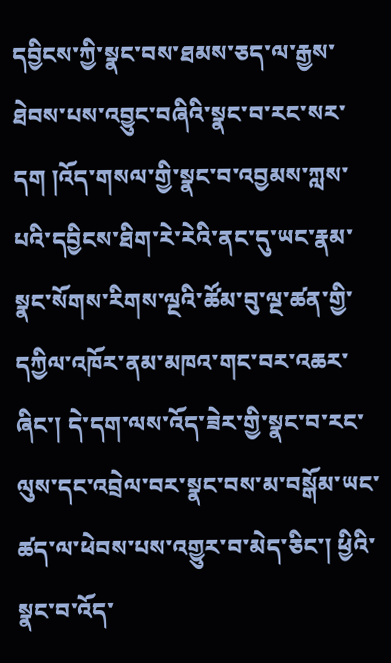དབྱིངས་ཀྱི་སྣང་བས་ཐམས་ཅད་ལ་རྒྱས་ཐེབས་པས་འབྱུང་བཞིའི་སྣང་བ་རང་སར་དག །འོད་གསལ་གྱི་སྣང་བ་འབྱམས་ཀླས་པའི་དབྱིངས་ཐིག་རེ་རེའི་ནང་དུ་ཡང་རྣམ་སྣང་སོགས་རིགས་ལྔའི་ཚོམ་བུ་ལྔ་ཚན་གྱི་དཀྱིལ་འཁོར་ནམ་མཁའ་གང་བར་འཆར་ཞིང་། དེ་དག་ལས་འོད་ཟེར་གྱི་སྣང་བ་རང་ལུས་དང་འབྲེལ་བར་སྣང་བས་མ་བསྒོམ་ཡང་ཚད་ལ་ཕེབས་པས་འགྱུར་བ་མེད་ཅིང་། ཕྱིའི་སྣང་བ་འོད་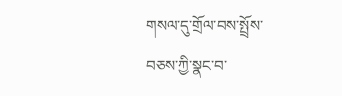གསལ་དུ་གྲོལ་བས་སྤྲོས་བཅས་ཀྱི་སྣང་བ་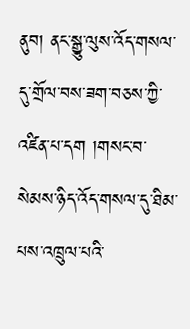ནུབ། ནང་སྒྱུ་ལུས་འོད་གསལ་དུ་གྲོལ་བས་ཟག་བཅས་ཀྱི་འཛིན་པ་དག །གསང་བ་སེམས་ཉིད་འོད་གསལ་དུ་ཐིམ་པས་འཁྲུལ་པའི་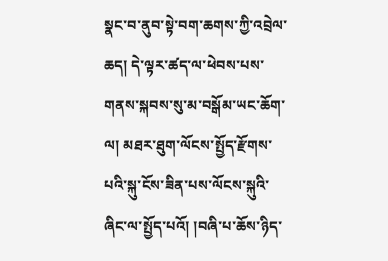སྣང་བ་ནུབ་སྟེ་བག་ཆགས་ཀྱི་འབྲེལ་ཆད། དེ་ལྟར་ཚད་ལ་ཕེབས་པས་གནས་སྐབས་སུ་མ་བསྒོམ་ཡང་ཆོག་ལ། མཐར་ཐུག་ལོངས་སྤྱོད་རྫོགས་པའི་སྐུ་ངོས་ཟིན་པས་ལོངས་སྐུའི་ཞིང་ལ་སྤྱོད་པའོ། །བཞི་པ་ཆོས་ཉིད་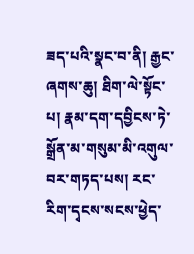ཟད་པའི་སྣང་བ་ནི། རྒྱང་ཞགས་ཆུ། ཐིག་ལེ་སྟོང་པ། རྣམ་དག་དབྱིངས་ཏེ་སྒྲོན་མ་གསུམ་མི་འགུལ་བར་གཏད་པས། རང་རིག་དྭངས་སངས་ཕྱེད་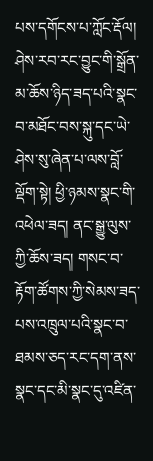པས་དགོངས་པ་ཀློང་རྡོལ། ཤེས་རབ་རང་བྱུང་གི་སྒྲོན་མ་ཆོས་ཉིད་ཟད་པའི་སྣང་བ་མཐོང་བས་སྐུ་དང་ཡེ་ཤེས་སུ་ཞེན་པ་ལས་བློ་ལྡོག་སྟེ། ཕྱི་ཉམས་སྣང་གི་འཕེལ་ཟད། ནང་སྒྱུ་ལུས་ཀྱི་ཆོས་ཟད། གསང་བ་རྟོག་ཚོགས་ཀྱི་སེམས་ཟད་པས་འཁྲུལ་པའི་སྣང་བ་ཐམས་ཅད་རང་དག་ནས་སྣང་དང་མི་སྣང་དུ་འཛིན་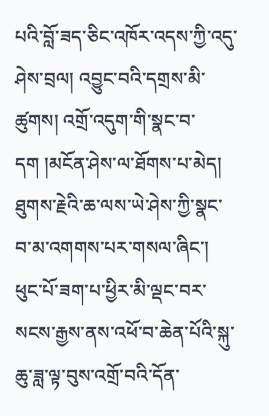པའི་བློ་ཟད་ཅིང་འཁོར་འདས་ཀྱི་འདུ་ཤེས་བྲལ། འབྱུང་བའི་དགྲས་མི་ཚུགས། འགྲོ་འདུག་གི་སྣང་བ་དག །མངོན་ཤེས་ལ་ཐོགས་པ་མེད། ཐུགས་རྗེའི་ཆ་ལས་ཡེ་ཤེས་ཀྱི་སྣང་བ་མ་འགགས་པར་གསལ་ཞིང་། ཕུང་པོ་ཟག་པ་ཕྱིར་མི་ལྡང་བར་སངས་རྒྱས་ནས་འཕོ་བ་ཆེན་པོའི་སྐུ་ཆུ་ཟླ་ལྟ་བུས་འགྲོ་བའི་དོན་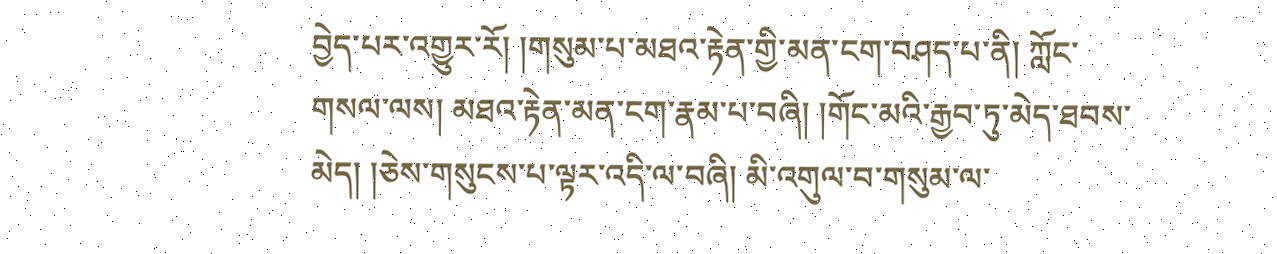བྱེད་པར་འགྱུར་རོ། །གསུམ་པ་མཐའ་རྟེན་གྱི་མན་ངག་བཤད་པ་ནི། ཀློང་གསལ་ལས། མཐའ་རྟེན་མན་ངག་རྣམ་པ་བཞི། །གོང་མའི་རྒྱབ་ཏུ་མེད་ཐབས་མེད། །ཅེས་གསུངས་པ་ལྟར་འདི་ལ་བཞི། མི་འགུལ་བ་གསུམ་ལ་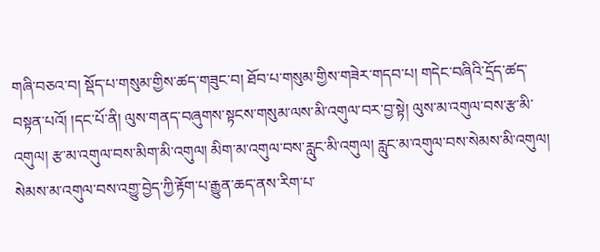གཞི་བཅའ་བ། སྡོད་པ་གསུམ་གྱིས་ཚད་གཟུང་བ། ཐོབ་པ་གསུམ་གྱིས་གཟེར་གདབ་པ། གདེང་བཞིའི་དྲོད་ཚད་བསྟན་པའོ། །དང་པོ་ནི། ལུས་གནད་བཞུགས་སྟངས་གསུམ་ལས་མི་འགུལ་བར་བྱ་སྟེ། ལུས་མ་འགུལ་བས་རྩ་མི་འགུལ། རྩ་མ་འགུལ་བས་མིག་མི་འགུལ། མིག་མ་འགུལ་བས་རླུང་མི་འགུལ། རླུང་མ་འགུལ་བས་སེམས་མི་འགུལ། སེམས་མ་འགུལ་བས་འགྱུ་བྱེད་ཀྱི་རྟོག་པ་རྒྱུན་ཆད་ནས་རིག་པ་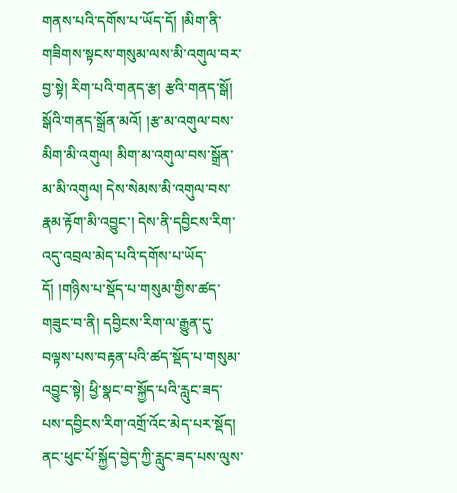གནས་པའི་དགོས་པ་ཡོད་དོ། །མིག་ནི་གཟིགས་སྟངས་གསུམ་ལས་མི་འགུལ་བར་བྱ་སྟེ། རིག་པའི་གནད་རྩ། རྩའི་གནད་སྒོ། སྒོའི་གནད་སྒྲོན་མའོ། །རྩ་མ་འགུལ་བས་མིག་མི་འགུལ། མིག་མ་འགུལ་བས་སྒྲོན་མ་མི་འགུལ། དེས་སེམས་མི་འགུལ་བས་རྣམ་རྟོག་མི་འབྱུང་། དེས་ནི་དབྱིངས་རིག་འདུ་འབྲལ་མེད་པའི་དགོས་པ་ཡོད་དོ། །གཉིས་པ་སྡོད་པ་གསུམ་གྱིས་ཚད་གཟུང་བ་ནི། དབྱིངས་རིག་ལ་རྒྱུན་དུ་བལྟས་པས་བརྟན་པའི་ཚད་སྡོད་པ་གསུམ་འབྱུང་སྟེ། ཕྱི་སྣང་བ་སྐྱོད་པའི་རླུང་ཟད་པས་དབྱིངས་རིག་འགྲོ་འོང་མེད་པར་སྡོད། ནང་ཕུང་པོ་སྐྱོད་བྱེད་ཀྱི་རླུང་ཟད་པས་ལུས་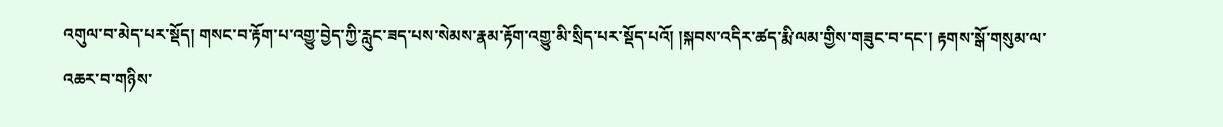འགུལ་བ་མེད་པར་སྡོད། གསང་བ་རྟོག་པ་འགྱུ་བྱེད་ཀྱི་རླུང་ཟད་པས་སེམས་རྣམ་རྟོག་འགྱུ་མི་སྲིད་པར་སྡོད་པའོ། །སྐབས་འདིར་ཚད་རྨི་ལམ་གྱིས་གཟུང་བ་དང་། རྟགས་སྒོ་གསུམ་ལ་འཆར་བ་གཉིས་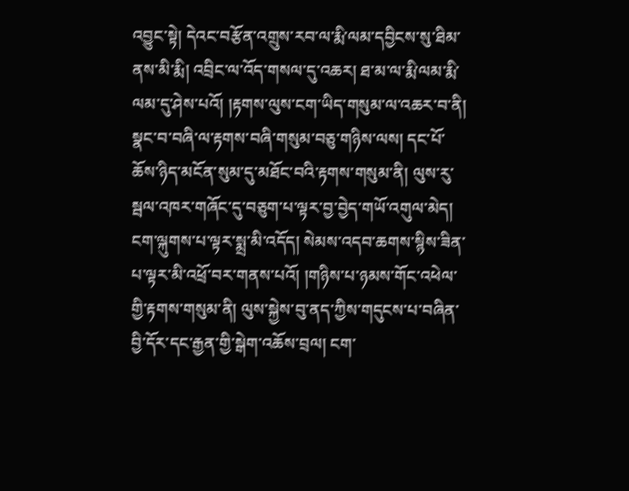འབྱུང་སྟེ། དེའང་བརྩོན་འགྲུས་རབ་ལ་རྨི་ལམ་དབྱིངས་སུ་ཐིམ་ནས་མི་རྨི། འབྲིང་ལ་འོད་གསལ་དུ་འཆར། ཐ་མ་ལ་རྨི་ལམ་རྨི་ལམ་དུ་ཤེས་པའོ། །རྟགས་ལུས་ངག་ཡིད་གསུམ་ལ་འཆར་བ་ནི། སྣང་བ་བཞི་ལ་རྟགས་བཞི་གསུམ་བཅུ་གཉིས་ལས། དང་པོ་ཆོས་ཉིད་མངོན་སུམ་དུ་མཐོང་བའི་རྟགས་གསུམ་ནི། ལུས་རུ་སྦལ་འཁར་གཞོང་དུ་བཅུག་པ་ལྟར་བྱ་བྱེད་གཡོ་འགུལ་མེད། ངག་ལྐུགས་པ་ལྟར་སྨྲ་མི་འདོད། སེམས་འདབ་ཆགས་སྙིས་ཟིན་པ་ལྟར་མི་འཕྲོ་བར་གནས་པའོ། །གཉིས་པ་ཉམས་གོང་འཕེལ་གྱི་རྟགས་གསུམ་ནི། ལུས་སྐྱེས་བུ་ནད་ཀྱིས་གདུངས་པ་བཞིན་བྱི་དོར་དང་རྒྱན་གྱི་སྒེག་འཆོས་བྲལ། ངག་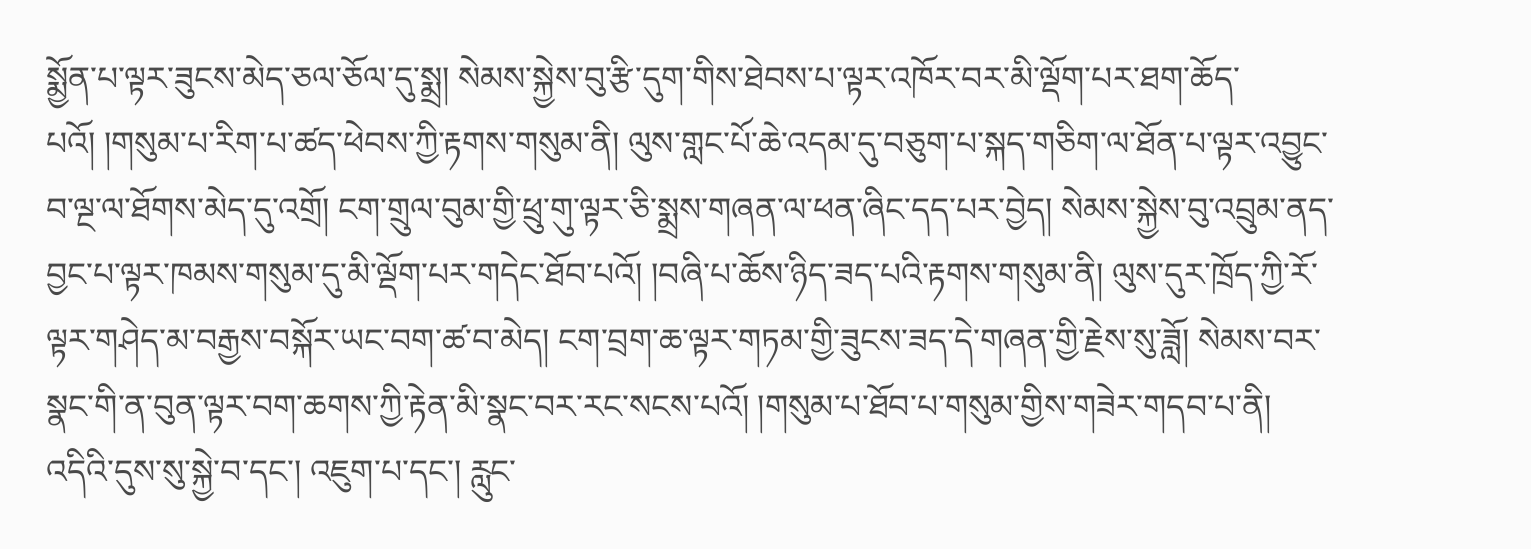སྨྱོན་པ་ལྟར་ཟུངས་མེད་ཅལ་ཅོལ་དུ་སྨྲ། སེམས་སྐྱེས་བུ་རྩི་དུག་གིས་ཐེབས་པ་ལྟར་འཁོར་བར་མི་ལྡོག་པར་ཐག་ཆོད་པའོ། །གསུམ་པ་རིག་པ་ཚད་ཕེབས་ཀྱི་རྟགས་གསུམ་ནི། ལུས་གླང་པོ་ཆེ་འདམ་དུ་བཅུག་པ་སྐད་གཅིག་ལ་ཐོན་པ་ལྟར་འབྱུང་བ་ལྔ་ལ་ཐོགས་མེད་དུ་འགྲོ། ངག་གྲུལ་བུམ་གྱི་ཕྲུ་གུ་ལྟར་ཅི་སྨྲས་གཞན་ལ་ཕན་ཞིང་དད་པར་བྱེད། སེམས་སྐྱེས་བུ་འབྲུམ་ནད་བྱང་པ་ལྟར་ཁམས་གསུམ་དུ་མི་ལྡོག་པར་གདེང་ཐོབ་པའོ། །བཞི་པ་ཆོས་ཉིད་ཟད་པའི་རྟགས་གསུམ་ནི། ལུས་དུར་ཁྲོད་ཀྱི་རོ་ལྟར་གཤེད་མ་བརྒྱས་བསྐོར་ཡང་བག་ཚ་བ་མེད། ངག་བྲག་ཆ་ལྟར་གཏམ་གྱི་ཟུངས་ཟད་དེ་གཞན་གྱི་རྗེས་སུ་ཟློ། སེམས་བར་སྣང་གི་ན་བུན་ལྟར་བག་ཆགས་ཀྱི་རྟེན་མི་སྣང་བར་རང་སངས་པའོ། །གསུམ་པ་ཐོབ་པ་གསུམ་གྱིས་གཟེར་གདབ་པ་ནི། འདིའི་དུས་སུ་སྐྱེ་བ་དང་། འཇུག་པ་དང་། རླུང་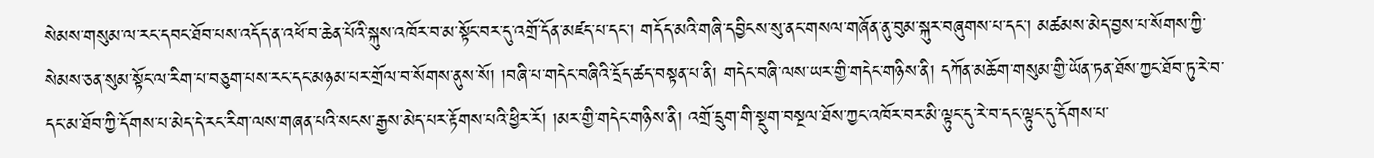སེམས་གསུམ་ལ་རང་དབང་ཐོབ་པས་འདོད་ན་འཕོ་བ་ཆེན་པོའི་སྐུས་འཁོར་བ་མ་སྟོང་བར་དུ་འགྲོ་དོན་མཛད་པ་དང་། གདོད་མའི་གཞི་དབྱིངས་སུ་ནང་གསལ་གཞོན་ནུ་བུམ་སྐུར་བཞུགས་པ་དང་། མཚམས་མེད་བྱས་པ་སོགས་ཀྱི་སེམས་ཅན་སུམ་སྟོང་ལ་རིག་པ་བཅུག་པས་རང་དང་མཉམ་པར་གྲོལ་བ་སོགས་ནུས་སོ། །བཞི་པ་གདེང་བཞིའི་དྲོད་ཚད་བསྟན་པ་ནི། གདེང་བཞི་ལས་ཡར་གྱི་གདེང་གཉིས་ནི། དཀོན་མཆོག་གསུམ་གྱི་ཡོན་ཏན་ཐོས་ཀྱང་ཐོབ་ཏུ་རེ་བ་དང་མ་ཐོབ་ཀྱི་དོགས་པ་མེད་དེ་རང་རིག་ལས་གཞན་པའི་སངས་རྒྱས་མེད་པར་རྟོགས་པའི་ཕྱིར་རོ། །མར་གྱི་གདེང་གཉིས་ནི། འགྲོ་དྲུག་གི་སྡུག་བསྔལ་ཐོས་ཀྱང་འཁོར་བར་མི་ལྟུང་དུ་རེ་བ་དང་ལྟུང་དུ་དོགས་པ་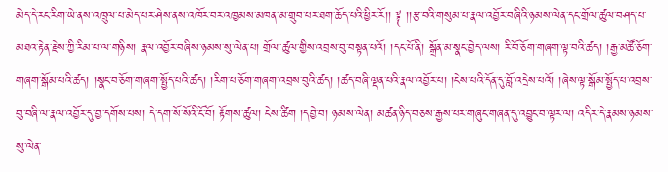མེད་དེ་རང་རིག་ཡེ་ནས་འཁྲུལ་པ་མེད་པར་ཤེས་ནས་འཁོར་བར་འཁྱམས་མཁན་མ་གྲུབ་པར་ཐག་ཆོད་པའི་ཕྱིར་རོ།། ༈ །།རྩ་བའི་གསུམ་པ་རྣལ་འབྱོར་བཞིའི་ཉམས་ལེན་དང་གྲོལ་ཚུལ་བཤད་པ་མཐའ་རྟེན་རྗེས་ཀྱི་རིམ་པ་ལ་གཉིས། རྣལ་འབྱོར་བཞིས་ཉམས་སུ་ལེན་པ། གྲོལ་ཚུལ་གྱིས་འབྲས་བུ་བསྟན་པའོ། །དང་པོ་ནི། སྒྲོན་མ་སྣང་བྱེད་ལས། རི་བོ་ཅོག་གཞག་ལྟ་བའི་ཚད། །རྒྱ་མཚོ་ཅོག་གཞག་སྒོམ་པའི་ཚད། །སྣང་བ་ཅོག་གཞག་སྤྱོད་པའི་ཚད། །རིག་པ་ཅོག་གཞག་འབྲས་བུའི་ཚད། །ཚད་བཞི་ལྡན་པའི་རྣལ་འབྱོར་པ། །ངེས་པའི་དོན་དུ་བློ་འདྲེས་པའོ། །ཞེས་ལྟ་སྒོམ་སྤྱོད་པ་འབྲས་བུ་བཞི་ལ་རྣལ་འབྱོར་དུ་བྱ་དགོས་པས། དེ་དག་སོ་སོའི་ངོ་བོ། རྟོགས་ཚུལ། ངེས་ཚིག །དབྱེ་བ། ཉམས་ལེན། མཚན་ཉིད་བཅས་རྒྱས་པར་གཞུང་གཞན་དུ་འབྱུང་བ་ལྟར་ལ། འདིར་དེ་རྣམས་ཉམས་སུ་ལེན་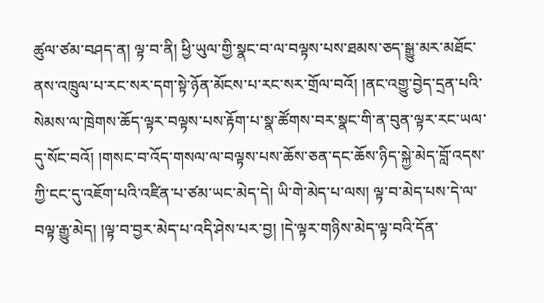ཚུལ་ཙམ་བཤད་ན། ལྟ་བ་ནི། ཕྱི་ཡུལ་གྱི་སྣང་བ་ལ་བལྟས་པས་ཐམས་ཅད་སྒྱུ་མར་མཐོང་ནས་འཁྲུལ་པ་རང་སར་དག་སྟེ་ཉོན་མོངས་པ་རང་སར་གྲོལ་བའོ། །ནང་འགྱུ་བྱེད་དྲན་པའི་སེམས་ལ་ཁྲེགས་ཆོད་ལྟར་བལྟས་པས་རྟོག་པ་སྣ་ཚོགས་བར་སྣང་གི་ན་བུན་ལྟར་རང་ཡལ་དུ་སོང་བའོ། །གསང་བ་འོད་གསལ་ལ་བལྟས་པས་ཆོས་ཅན་དང་ཆོས་ཉིད་སྐྱེ་མེད་བློ་འདས་ཀྱི་ངང་དུ་འཇོག་པའི་འཛིན་པ་ཙམ་ཡང་མེད་དེ། ཡི་གེ་མེད་པ་ལས། ལྟ་བ་མེད་པས་དེ་ལ་བལྟ་རྒྱུ་མེད། །ལྟ་བ་བྱར་མེད་པ་འདི་ཤེས་པར་བྱ། །དེ་ལྟར་གཉིས་མེད་ལྟ་བའི་དོན་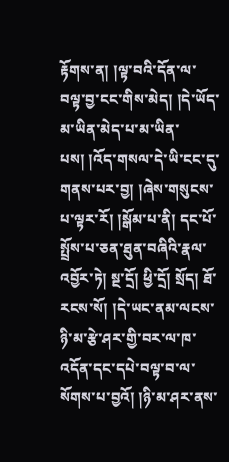རྟོགས་ན། །ལྟ་བའི་དོན་ལ་བལྟ་བྱ་ངང་གིས་མེད། །དེ་ཡོད་མ་ཡིན་མེད་པ་མ་ཡིན་པས། །འོད་གསལ་དེ་ཡི་ངང་དུ་གནས་པར་བྱ། །ཞེས་གསུངས་པ་ལྟར་རོ། །སྒོམ་པ་ནི། དང་པོ་སྤྲོས་པ་ཅན་ཐུན་བཞིའི་རྣལ་འབྱོར་ཏེ། སྔ་དྲོ། ཕྱི་དྲོ། སྲོད། ཐོ་རངས་སོ། །དེ་ཡང་ནམ་ལངས་ཉི་མ་རྩེ་ཤར་གྱི་བར་ལ་ཁ་འདོན་དང་དཔེ་བལྟ་བ་ལ་སོགས་པ་བྱའོ། །ཉི་མ་ཤར་ནས་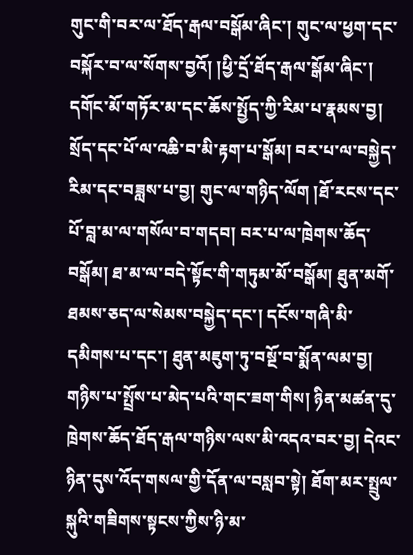གུང་གི་བར་ལ་ཐོད་རྒལ་བསྒོམ་ཞིང་། གུང་ལ་ཕྱག་དང་བསྐོར་བ་ལ་སོགས་བྱའོ། །ཕྱི་དྲོ་ཐོད་རྒལ་སྒོམ་ཞིང་། དགོང་མོ་གཏོར་མ་དང་ཆོས་སྤྱོད་ཀྱི་རིམ་པ་རྣམས་བྱ། སྲོད་དང་པོ་ལ་འཆི་བ་མི་རྟག་པ་སྒོམ། བར་པ་ལ་བསྐྱེད་རིམ་དང་བཟླས་པ་བྱ། གུང་ལ་གཉིད་ལོག །ཐོ་རངས་དང་པོ་བླ་མ་ལ་གསོལ་བ་གདབ། བར་པ་ལ་ཁྲེགས་ཆོད་བསྒོམ། ཐ་མ་ལ་བདེ་སྟོང་གི་གཏུམ་མོ་བསྒོམ། ཐུན་མགོ་ཐམས་ཅད་ལ་སེམས་བསྐྱེད་དང་། དངོས་གཞི་མི་དམིགས་པ་དང་། ཐུན་མཇུག་ཏུ་བསྔོ་བ་སྨོན་ལམ་བྱ། གཉིས་པ་སྤྲོས་པ་མེད་པའི་གང་ཟག་གིས། ཉིན་མཚན་དུ་ཁྲེགས་ཆོད་ཐོད་རྒལ་གཉིས་ལས་མི་འདའ་བར་བྱ། དེའང་ཉིན་དུས་འོད་གསལ་གྱི་དོན་ལ་བསླབ་སྟེ། ཐོག་མར་སྤྲུལ་སྐུའི་གཟིགས་སྟངས་ཀྱིས་ཉི་མ་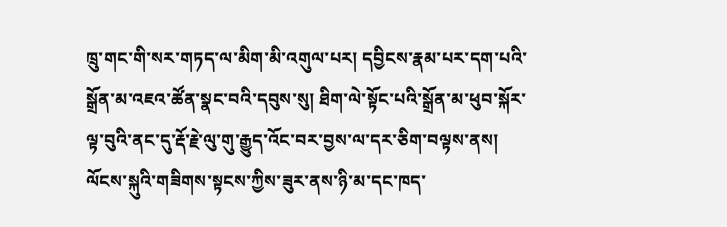ཁྲུ་གང་གི་སར་གཏད་ལ་མིག་མི་འགུལ་པར། དབྱིངས་རྣམ་པར་དག་པའི་སྒྲོན་མ་འཇའ་ཚོན་སྣང་བའི་དབུས་སུ། ཐིག་ལེ་སྟོང་པའི་སྒྲོན་མ་ཕུབ་སྐོར་ལྟ་བུའི་ནང་དུ་རྡོ་རྗེ་ལུ་གུ་རྒྱུད་འོང་བར་བྱས་ལ་དར་ཅིག་བལྟས་ནས། ལོངས་སྐུའི་གཟིགས་སྟངས་ཀྱིས་ཟུར་ནས་ཉི་མ་དང་ཁད་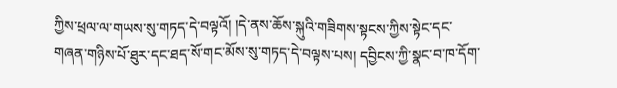ཀྱིས་ཕྲལ་ལ་གཡས་སུ་གཏད་དེ་བལྟའོ། །དེ་ནས་ཆོས་སྐུའི་གཟིགས་སྟངས་ཀྱིས་སྟེང་དང་གཞན་གཉིས་པོ་ཐུར་དང་ཐད་སོ་གང་མོས་སུ་གཏད་དེ་བལྟས་པས། དབྱིངས་ཀྱི་སྣང་བ་ཁ་དོག་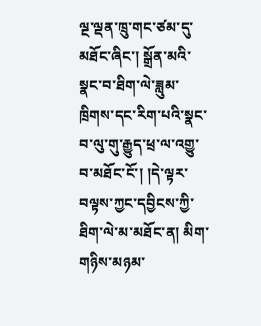ལྔ་ལྡན་ཁྲུ་གང་ཙམ་དུ་མཐོང་ཞིང་། སྒྲོན་མའི་སྣང་བ་ཐིག་ལེ་ཟླུམ་ཁྲིགས་དང་རིག་པའི་སྣང་བ་ལུ་གུ་རྒྱུད་ཕྲ་ལ་འགྱུ་བ་མཐོང་ངོ་། །དེ་ལྟར་བལྟས་ཀྱང་དབྱིངས་ཀྱི་ཐིག་ལེ་མ་མཐོང་ན། མིག་གཉིས་མཉམ་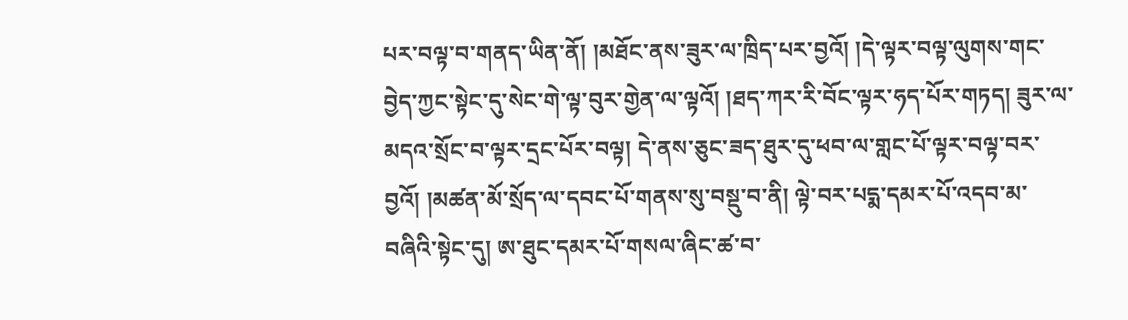པར་བལྟ་བ་གནད་ཡིན་ནོ། །མཐོང་ནས་ཟུར་ལ་ཁྲིད་པར་བྱའོ། །དེ་ལྟར་བལྟ་ལུགས་གང་བྱེད་ཀྱང་སྟེང་དུ་སེང་གེ་ལྟ་བུར་གྱེན་ལ་ལྟའོ། །ཐད་ཀར་རི་བོང་ལྟར་ཧད་པོར་གཏད། ཟུར་ལ་མདའ་སྲོང་བ་ལྟར་དྲང་པོར་བལྟ། དེ་ནས་ཅུང་ཟད་ཐུར་དུ་ཕབ་ལ་གླང་པོ་ལྟར་བལྟ་བར་བྱའོ། །མཚན་མོ་སྲོད་ལ་དབང་པོ་གནས་སུ་བསྡུ་བ་ནི། ལྟེ་བར་པདྨ་དམར་པོ་འདབ་མ་བཞིའི་སྟེང་དུ། ཨ་ཐུང་དམར་པོ་གསལ་ཞིང་ཚ་བ་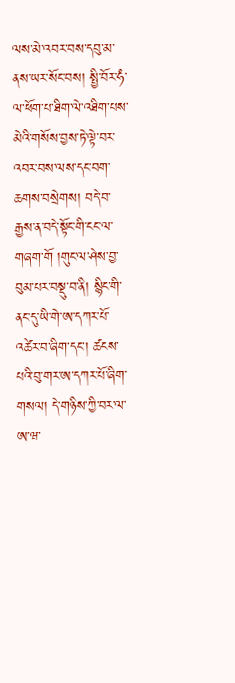ལས་མེ་འབར་བས་དབུ་མ་ནས་ཡར་སོང་བས། སྤྱི་བོར་ཧཾ་ལ་ཕོག་པ་ཐིག་ལེ་འཐིག་པས་མེའི་གསོས་བྱས་ཏེ་ལྟེ་བར་འབར་བས་ལས་དང་བག་ཆགས་བསྲེགས། བདེ་བ་རྒྱས་ན་བདེ་སྟོང་གི་ངང་ལ་གཞག་གོ །གུང་ལ་ཤེས་བྱ་བུམ་པར་བསྡུ་བ་ནི། སྙིང་གི་ནང་དུ་ཡི་གེ་ཨ་དཀར་པོ་འཚེར་བ་ཞིག་དང་། ཚངས་པའི་བུ་གར་ཨ་དཀར་པོ་ཞིག་གསལ། དེ་གཉིས་ཀྱི་བར་ལ་ཨ་ཝ་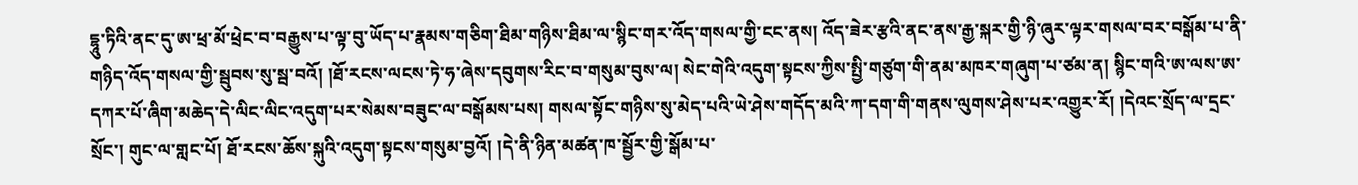དྷཱུ་ཏིའི་ནང་དུ་ཨ་ཕྲ་མོ་ཕྲེང་བ་བརྒྱུས་པ་ལྟ་བུ་ཡོད་པ་རྣམས་གཅིག་ཐིམ་གཉིས་ཐིམ་ལ་སྙིང་གར་འོད་གསལ་གྱི་ངང་ནས། འོད་ཟེར་རྩའི་ནང་ནས་རྒྱ་སྐར་གྱི་ཉི་ཞུར་ལྟར་གསལ་བར་བསྒོམ་པ་ནི་གཉིད་འོད་གསལ་གྱི་སྦུབས་སུ་སྦ་བའོ། །ཐོ་རངས་ལངས་ཏེ་ཧ་ཞེས་དབུགས་རིང་བ་གསུམ་བུས་ལ། སེང་གེའི་འདུག་སྟངས་ཀྱིས་སྤྱི་གཙུག་གི་ནམ་མཁར་གཞུག་པ་ཙམ་ན། སྙིང་གའི་ཨ་ལས་ཨ་དཀར་པོ་ཞིག་མཆེད་དེ་ལིང་ལིང་འདུག་པར་སེམས་བཟུང་ལ་བསྒོམས་པས། གསལ་སྟོང་གཉིས་སུ་མེད་པའི་ཡེ་ཤེས་གདོད་མའི་ཀ་དག་གི་གནས་ལུགས་ཤེས་པར་འགྱུར་རོ། །དེའང་སྲོད་ལ་དྲང་སྲོང་། གུང་ལ་གླང་པོ། ཐོ་རངས་ཆོས་སྐུའི་འདུག་སྟངས་གསུམ་བྱའོ། །དེ་ནི་ཉིན་མཚན་ཁ་སྦྱོར་གྱི་སྒོམ་པ་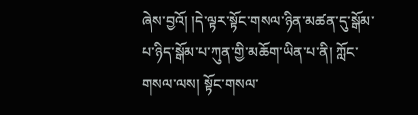ཞེས་བྱའོ། །དེ་ལྟར་སྟོང་གསལ་ཉིན་མཚན་དུ་སྒོམ་པ་ཉིད་སྒོམ་པ་ཀུན་གྱི་མཆོག་ཡིན་པ་ནི། ཀློང་གསལ་ལས། སྟོང་གསལ་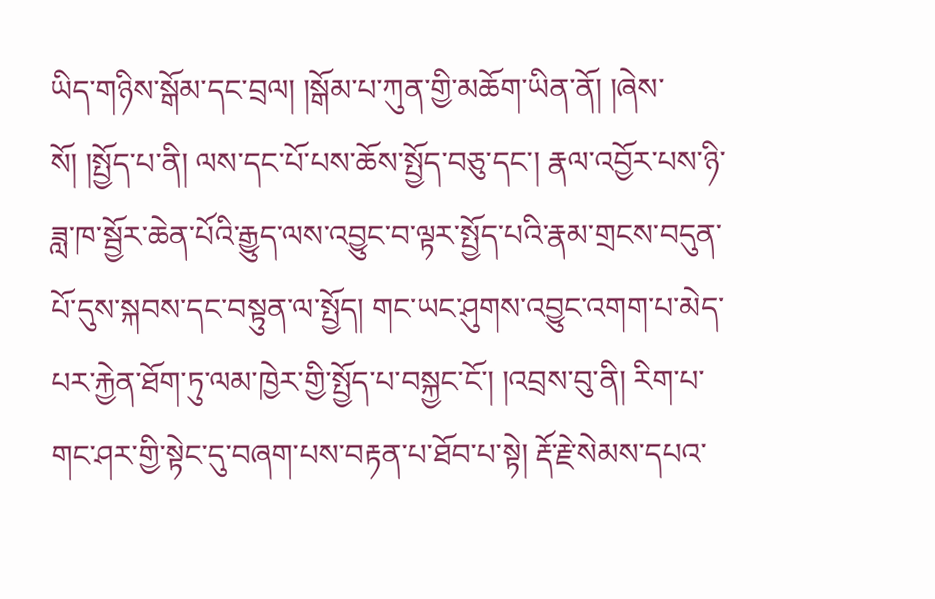ཡིད་གཉིས་སྒོམ་དང་བྲལ། །སྒོམ་པ་ཀུན་གྱི་མཆོག་ཡིན་ནོ། །ཞེས་སོ། །སྤྱོད་པ་ནི། ལས་དང་པོ་པས་ཆོས་སྤྱོད་བཅུ་དང་། རྣལ་འབྱོར་པས་ཉི་ཟླ་ཁ་སྦྱོར་ཆེན་པོའི་རྒྱུད་ལས་འབྱུང་བ་ལྟར་སྤྱོད་པའི་རྣམ་གྲངས་བདུན་པོ་དུས་སྐབས་དང་བསྟུན་ལ་སྤྱོད། གང་ཡང་ཤུགས་འབྱུང་འགག་པ་མེད་པར་རྐྱེན་ཐོག་ཏུ་ལམ་ཁྱེར་གྱི་སྤྱོད་པ་བསྐྱང་ངོ་། །འབྲས་བུ་ནི། རིག་པ་གང་ཤར་གྱི་སྟེང་དུ་བཞག་པས་བརྟན་པ་ཐོབ་པ་སྟེ། རྡོ་རྗེ་སེམས་དཔའ་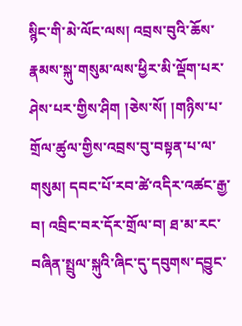སྙིང་གི་མེ་ལོང་ལས། འབྲས་བུའི་ཆོས་རྣམས་སྐུ་གསུམ་ལས་ཕྱིར་མི་ལྡོག་པར་ཤེས་པར་གྱིས་ཤིག །ཅེས་སོ། །གཉིས་པ་གྲོལ་ཚུལ་གྱིས་འབྲས་བུ་བསྟན་པ་ལ་གསུམ། དབང་པོ་རབ་ཚེ་འདིར་འཚང་རྒྱ་བ། འབྲིང་བར་དོར་གྲོལ་བ། ཐ་མ་རང་བཞིན་སྤྲུལ་སྐུའི་ཞིང་དུ་དབུགས་དབྱུང་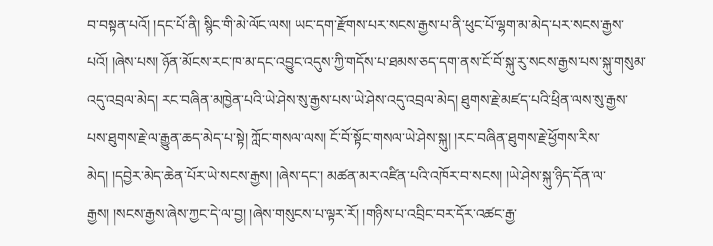བ་བསྟན་པའོ། །དང་པོ་ནི། སྙིང་གི་མེ་ལོང་ལས། ཡང་དག་རྫོགས་པར་སངས་རྒྱས་པ་ནི་ཕུང་པོ་ལྷག་མ་མེད་པར་སངས་རྒྱས་པའོ། །ཞེས་པས། ཉོན་མོངས་རང་ཁ་མ་དང་འབྱུང་འདུས་ཀྱི་གདོས་པ་ཐམས་ཅད་དག་ནས་ངོ་བོ་སྐུ་རུ་སངས་རྒྱས་པས་སྐུ་གསུམ་འདུ་འབྲལ་མེད། རང་བཞིན་མཁྱེན་པའི་ཡེ་ཤེས་སུ་རྒྱས་པས་ཡེ་ཤེས་འདུ་འབྲལ་མེད། ཐུགས་རྗེ་མཛད་པའི་ཕྲིན་ལས་སུ་རྒྱས་པས་ཐུགས་རྗེ་ལ་རྒྱུན་ཆད་མེད་པ་སྟེ། ཀློང་གསལ་ལས། ངོ་བོ་སྟོང་གསལ་ཡེ་ཤེས་སྐུ། །རང་བཞིན་ཐུགས་རྗེ་ཕྱོགས་རིས་མེད། །དབྱེར་མེད་ཆེན་པོར་ཡེ་སངས་རྒྱས། །ཞེས་དང་། མཚན་མར་འཛིན་པའི་འཁོར་བ་སངས། །ཡེ་ཤེས་སྐུ་ཉིད་དོན་ལ་རྒྱས། །སངས་རྒྱས་ཞེས་ཀྱང་དེ་ལ་བྱ། །ཞེས་གསུངས་པ་ལྟར་རོ། །གཉིས་པ་འབྲིང་བར་དོར་འཚང་རྒྱ་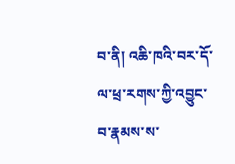བ་ནི། འཆི་ཁའི་བར་དོ་ལ་ཕྲ་རགས་ཀྱི་འབྱུང་བ་རྣམས་ས་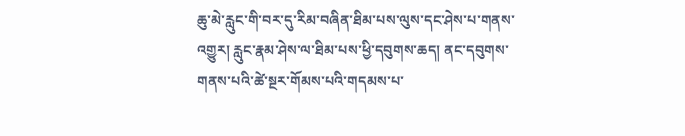ཆུ་མེ་རླུང་གི་བར་དུ་རིམ་བཞིན་ཐིམ་པས་ལུས་དང་ཤེས་པ་གནས་འགྱུར། རླུང་རྣམ་ཤེས་ལ་ཐིམ་པས་ཕྱི་དབུགས་ཆད། ནང་དབུགས་གནས་པའི་ཚེ་སྔར་གོམས་པའི་གདམས་པ་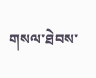གསལ་ཐེབས་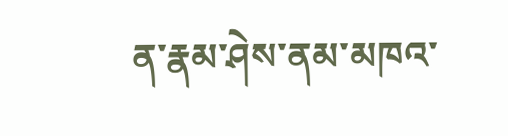ན་རྣམ་ཤེས་ནམ་མཁའ་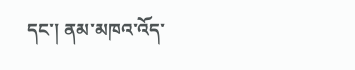དང་། ནམ་མཁའ་འོད་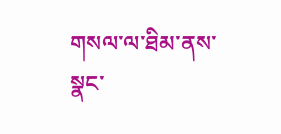གསལ་ལ་ཐིམ་ནས་སྣང་